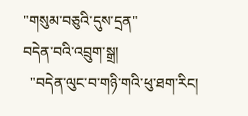"གསུམ་བཅུའི་དུས་དྲན"
བདེན་བའི་འབྲུག་སྒྲ།
  "བདེན་ལུང་བ་གཉི་གའི་ཕུ་ཐག་རིང།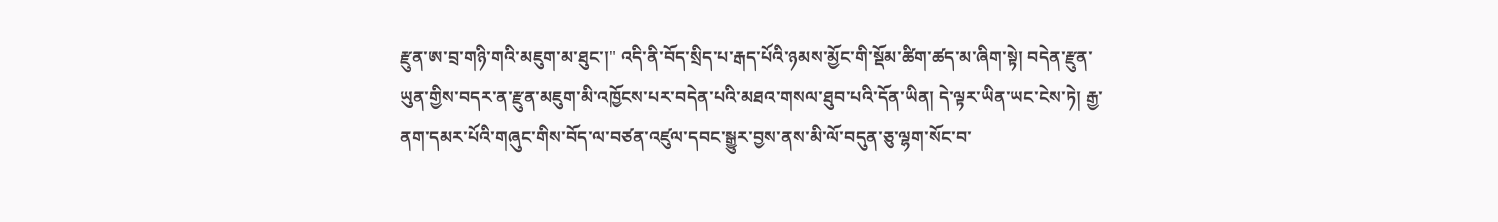རྫུན་ཨ་བྲ་གཉི་གའི་མཇུག་མ་ཐུང་།" འདི་ནི་བོད་སྲིད་པ་རྒད་པོའི་ཉམས་མྱོང་གི་སྡོམ་ཚིག་ཚད་མ་ཞིག་སྟེ། བདེན་རྫུན་ཡུན་གྱིས་བདར་ན་རྫུན་མཇུག་མི་འཁྱོངས་པར་བདེན་པའི་མཐའ་གསལ་ཐུབ་པའི་དོན་ཡིན། དེ་ལྟར་ཡིན་ཡང་ངེས་ཏེ། རྒྱ་ནག་དམར་པོའི་གཞུང་གིས་བོད་ལ་བཙན་འཛུལ་དབང་སྒྱུར་བྱས་ནས་མི་ལོ་བདུན་ཅུ་ལྷག་སོང་བ་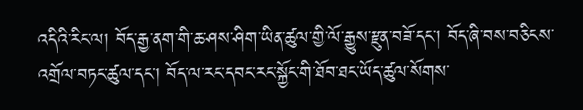འདིའི་རིང་ལ། བོད་རྒྱ་ནག་གི་ཆ་ཤས་ཤིག་ཡིན་ཚུལ་གྱི་ལོ་རྒྱུས་རྫུན་བཟོ་དང་། བོད་ཞི་བས་བཅིངས་འགྲོལ་བཏང་ཚུལ་དང་། བོད་ལ་རང་དབང་རང་སྐྱོང་གི་ཐོབ་ཐང་ཡོད་ཚུལ་སོགས་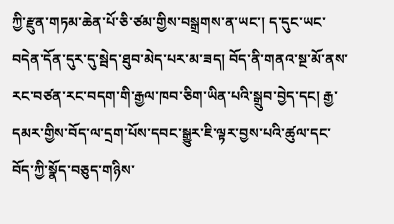ཀྱི་རྫུན་གཏམ་ཆེན་པོ་ཅི་ཙམ་གྱིས་བསྒྲགས་ན་ཡང་། ད་དུང་ཡང་བདེན་དོན་དུར་དུ་སྦེད་ཐུབ་མེད་པར་མ་ཟད། བོད་ནི་གནའ་སྔ་མོ་ནས་རང་བཙན་རང་བདག་གི་རྒྱལ་ཁབ་ཅིག་ཡིན་པའི་སྒྲུབ་བྱེད་དང། རྒྱ་དམར་གྱིས་བོད་ལ་དྲག་པོས་དབང་སྒྱུར་ཇི་ལྟར་བྱས་པའི་ཚུལ་དང་བོད་ཀྱི་སྣོད་བཅུད་གཉིས་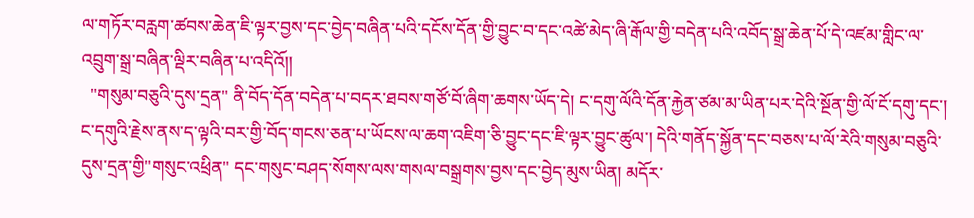ལ་གཏོར་བརླག་ཚབས་ཆེན་ཇི་ལྟར་བྱས་དང་བྱེད་བཞིན་པའི་དངོས་དོན་གྱི་བྱུང་བ་དང་འཚེ་མེད་ཞི་རྒོལ་གྱི་བདེན་པའི་འབོད་སྒྲ་ཆེན་པོ་དེ་འཛམ་གླིང་ལ་འབྲུག་སྒྲ་བཞིན་ལྡིར་བཞིན་པ་འདིའོ།།
  "གསུམ་བཅུའི་དུས་དྲན" ནི་བོད་དོན་བདེན་པ་བདར་ཐབས་གཙོ་བོ་ཞིག་ཆགས་ཡོད་དེ། ང་དགུ་ལོའི་དོན་རྐྱེན་ཙམ་མ་ཡིན་པར་དེའི་སྔོན་གྱི་ལོ་ངོ་དགུ་དང་། ང་དགུའི་རྗེས་ནས་ད་ལྟའི་བར་གྱི་བོད་གངས་ཅན་པ་ཡོངས་ལ་ཆག་འཇིག་ཅི་བྱུང་དང་ཇི་ལྟར་བྱུང་ཚུལ་། དེའི་གནོད་སྐྱོན་དང་བཅས་པ་ལོ་རེའི་གསུམ་བཅུའི་དུས་དྲན་གྱི"གསུང་འཕྲིན" དང་གསུང་བཤད་སོགས་ལས་གསལ་བསྒྲགས་བྱས་དང་བྱེད་མུས་ཡིན། མདོར་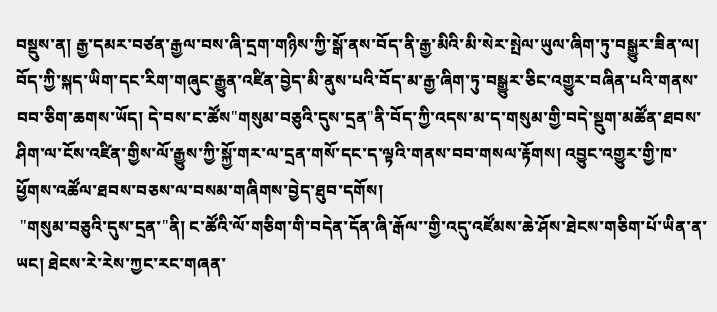བསྡུས་ན། རྒྱ་དམར་བཙན་རྒྱལ་བས་ཞི་དྲག་གཉིས་ཀྱི་སྒོ་ནས་བོད་ནི་རྒྱ་མིའི་མི་སེར་སྤེལ་ཡུལ་ཞིག་ཏུ་བསྒྱུར་ཟིན་ལ། བོད་ཀྱི་སྐད་ཡིག་དང་རིག་གཞུང་རྒྱུན་འཛིན་བྱེད་མི་ནུས་པའི་བོད་མ་རྒྱ་ཞིག་ཏུ་བསྒྱུར་ཅིང་འགྱུར་བཞིན་པའི་གནས་བབ་ཅིག་ཆགས་ཡོད། དེ་བས་ང་ཚོས"གསུམ་བཅུའི་དུས་དྲན"ནི་བོད་ཀྱི་འདས་མ་ད་གསུམ་གྱི་བདེ་སྡུག་མཚོན་ཐབས་ཤིག་ལ་ངོས་འཛིན་གྱིས་ལོ་རྒྱུས་ཀྱི་སྐྱོ་གར་ལ་དྲན་གསོ་དང་ད་ལྟའི་གནས་བབ་གསལ་རྟོགས། འབྱུང་འགྱུར་གྱི་ཁ་ཕྱོགས་འཚོལ་ཐབས་བཅས་ལ་བསམ་གཞིགས་བྱེད་ཐུབ་དགོས།
 "གསུམ་བཅུའི་དུས་དྲན་"ནི། ང་ཚོའི་ལོ་གཅིག་གི་བདེན་དོན་ཞི་རྒོལ་་གྱི་འདུ་འཛོམས་ཆེ་ཤོས་ཐེངས་གཅིག་པོ་ཡིན་ན་ཡང། ཐེངས་རེ་རེས་ཀྱང་རང་གཞན་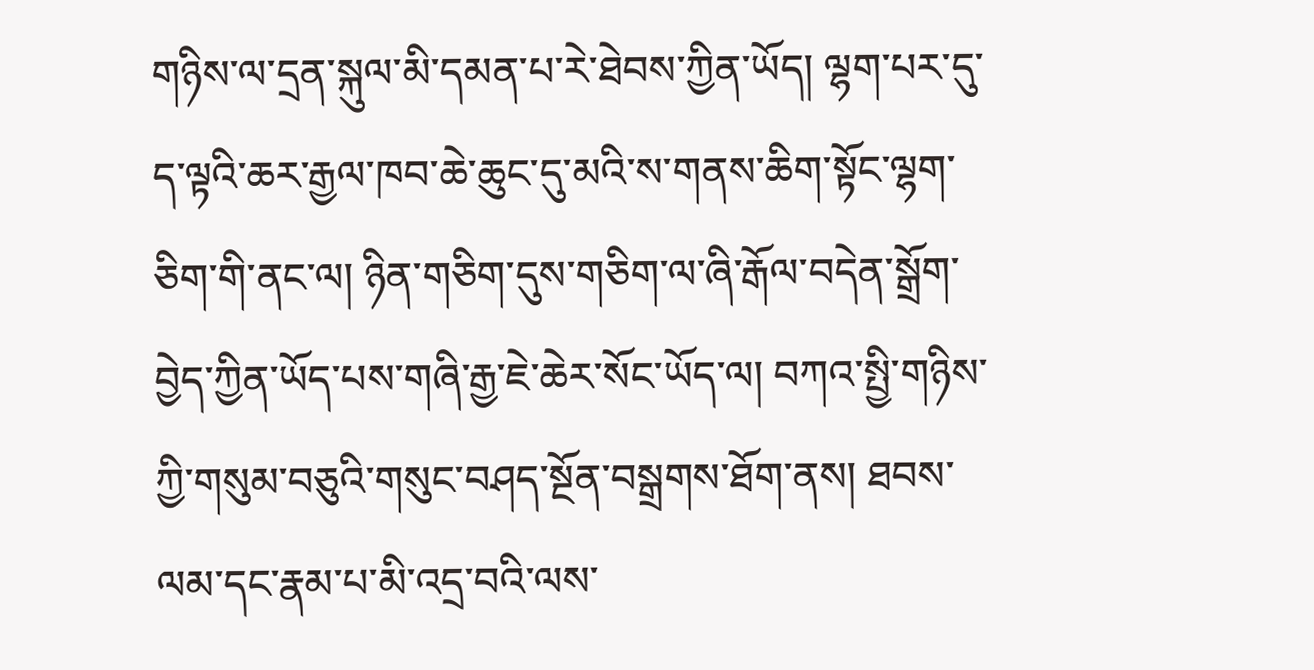གཉིས་ལ་དྲན་སྐུལ་མི་དམན་པ་རེ་ཐེབས་ཀྱིན་ཡོད། ལྷག་པར་དུ་ད་ལྟའི་ཆར་རྒྱལ་ཁབ་ཆེ་ཆུང་དུ་མའི་ས་གནས་ཆིག་སྟོང་ལྷག་ཅིག་གི་ནང་ལ། ཉིན་གཅིག་དུས་གཅིག་ལ་ཞི་རྒོལ་བདེན་སྒྲོག་བྱེད་ཀྱིན་ཡོད་པས་གཞི་རྒྱ་ཇེ་ཆེར་སོང་ཡོད་ལ། བཀའ་སྤྱི་གཉིས་ཀྱི་གསུམ་བཅུའི་གསུང་བཤད་སྔོན་བསྒྲགས་ཐོག་ནས། ཐབས་ལམ་དང་རྣམ་པ་མི་འདྲ་བའི་ལས་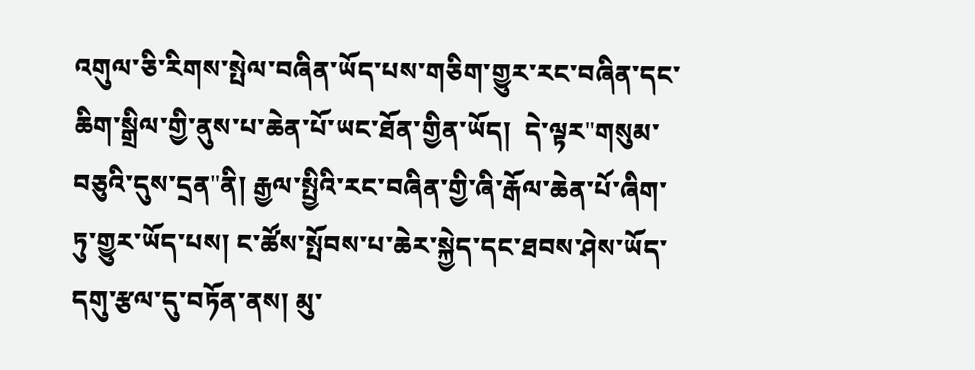འགུལ་ཅི་རིགས་སྤེལ་བཞིན་ཡོད་པས་གཅིག་གྱུར་རང་བཞིན་དང་ཆིག་སྒྲིལ་གྱི་ནུས་པ་ཆེན་པོ་ཡང་ཐོན་གྱིན་ཡོད།  དེ་ལྟར"གསུམ་བཅུའི་དུས་དྲན"ནི། རྒྱལ་སྤྱིའི་རང་བཞིན་གྱི་ཞི་རྒོལ་ཆེན་པོ་ཞིག་ཏུ་གྱུར་ཡོད་པས། ང་ཚོས་སྤོབས་པ་ཆེར་སྐྱེད་དང་ཐབས་ཤེས་ཡོད་དགུ་རྩལ་དུ་བཏོན་ནས། མུ་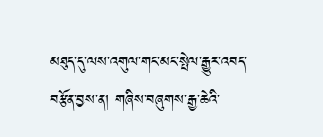མཐུད་དུ་ལས་འགུལ་གང་མང་སྤེལ་རྒྱུར་འབད་བརྩོན་བྱས་ན། གཞིས་བཞུགས་རྒྱ་ཆེའི་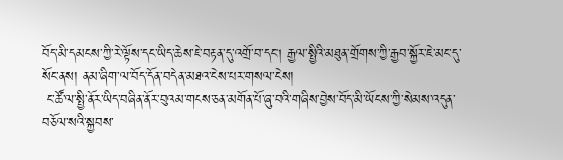བོད་མི་དམངས་ཀྱི་རེ་ལྟོས་དང་ཡིད་ཆེས་ཇེ་བརྟན་དུ་འགྲོ་བ་དང། རྒྱལ་སྤྱིའི་མཐུན་གྲོགས་ཀྱི་རྒྱབ་སྐྱོར་ཇེ་མང་དུ་སོང་ནས། ནམ་ཞིག་ལ་བོད་དོན་བདེན་མཐའ་ངེས་པར་གསལ་ངེས།
 ང་ཚོ་ལ་སྤྱི་ནོར་ཡིད་བཞིན་ནོར་བུའམ་གངས་ཅན་མགོན་པོ་ཞུ་བའི་གཞིས་བྱེས་བོད་མི་ཡོངས་ཀྱི་སེམས་འདུན་བཅོལ་སའི་སྐྱབས་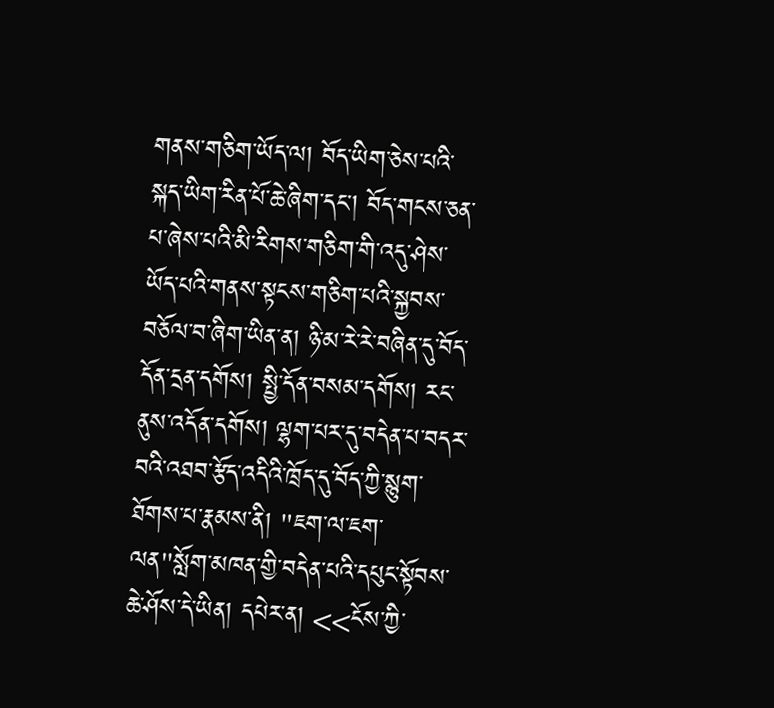གནས་གཅིག་ཡོད་ལ། བོད་ཡིག་ཅེས་པའི་སྐད་ཡིག་རིན་པོ་ཆེ་ཞིག་དང། བོད་གངས་ཅན་པ་ཞེས་པའི་མི་རིགས་གཅིག་གི་འདུ་ཤེས་ཡོད་པའི་གནས་སྟངས་གཅིག་པའི་སྐྱབས་བཅོལ་བ་ཞིག་ཡིན་ན། ཉི་མ་རེ་རེ་བཞིན་དུ་བོད་དོན་དྲན་དགོས། སྤྱི་དོན་བསམ་དགོས། རང་ནུས་འདོན་དགོས། ལྷག་པར་དུ་བདེན་པ་བདར་བའི་འཐབ་རྩོད་འདིའི་ཁྲོད་དུ་བོད་ཀྱི་སྙུག་ཐོགས་པ་རྣམས་ནི། "ཇག་ལ་ཇག་ལན"སློག་མཁན་གྱི་བདེན་པའི་དཔུང་སྟོབས་ཆེ་ཤོས་དེ་ཡིན། དཔེར་ན། <<ངོས་ཀྱི་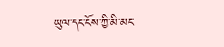ཡུལ་དང་ངོས་ཀྱི་མི་མང་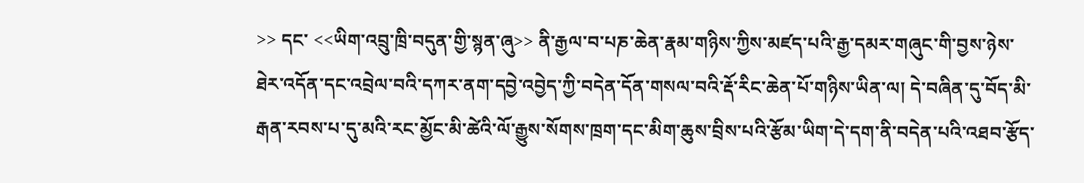>> དང་ <<ཡིག་འབྲུ་ཁྲི་བདུན་གྱི་སྙན་ཞུ>> ནི་རྒྱལ་བ་པཎ་ཆེན་རྣམ་གཉིས་ཀྱིས་མཛད་པའི་རྒྱ་དམར་གཞུང་གི་བྱས་ཉེས་ཐེར་འདོན་དང་འབྲེལ་བའི་དཀར་ནག་དབྱེ་འབྱེད་ཀྱི་བདེན་དོན་གསལ་བའི་རྡོ་རིང་ཆེན་པོ་གཉིས་ཡིན་ལ། དེ་བཞིན་དུ་བོད་མི་རྒན་རབས་པ་དུ་མའི་རང་མྱོང་མི་ཚེའི་ལོ་རྒྱུས་སོགས་ཁྲག་དང་མིག་ཆུས་བྲིས་པའི་རྩོམ་ཡིག་དེ་དག་ནི་བདེན་པའི་འཐབ་རྩོད་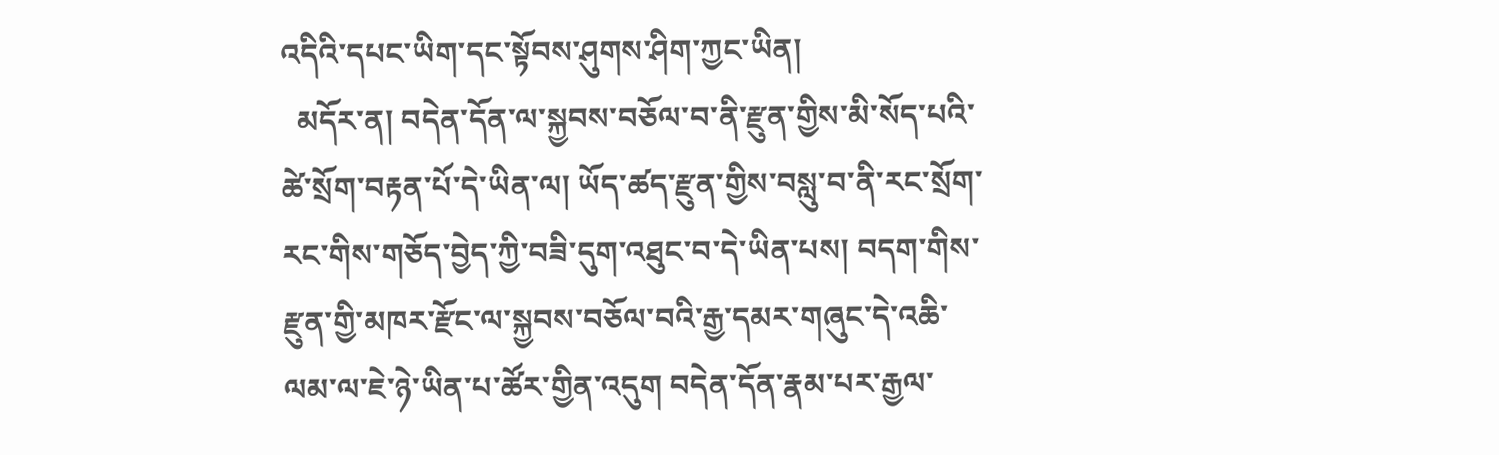འདིའི་དཔང་ཡིག་དང་སྟོབས་ཤུགས་ཤིག་ཀྱང་ཡིན།
  མདོར་ན། བདེན་དོན་ལ་སྐྱབས་བཅོལ་བ་ནི་རྫུན་གྱིས་མི་སོད་པའི་ཚེ་སྲོག་བརྟན་པོ་དེ་ཡིན་ལ། ཡོད་ཚད་རྫུན་གྱིས་བསླུ་བ་ནི་རང་སྲོག་རང་གིས་གཅོད་བྱེད་ཀྱི་བཟི་དུག་འཐུང་བ་དེ་ཡིན་པས། བདག་གིས་རྫུན་གྱི་མཁར་རྫོང་ལ་སྐྱབས་བཅོལ་བའི་རྒྱ་དམར་གཞུང་དེ་འཆི་ལམ་ལ་ཇེ་ཉེ་ཡིན་པ་ཚོར་གྱིན་འདུག བདེན་དོན་རྣམ་པར་རྒྱལ་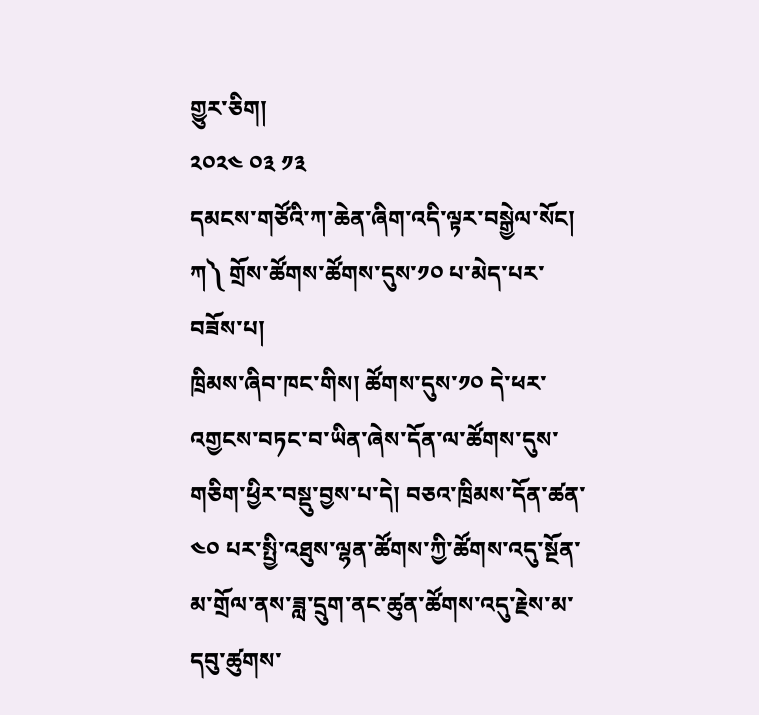གྱུར་ཅིག།
༢༠༢༤ ༠༣ ༡༣
དམངས་གཙོའི་ཀ་ཆེན་ཞིག་འདི་ལྟར་བསྒྱེལ་སོང།
ཀ༽ གྲོས་ཚོགས་ཚོགས་དུས་༡༠ པ་མེད་པར་བཟོས་པ།
ཁྲིམས་ཞིབ་ཁང་གིས། ཚོགས་དུས་༡༠ དེ་ཕར་འགྱངས་བཏང་བ་ཡིན་ཞེས་དོན་ལ་ཚོགས་དུས་གཅིག་ཕྱིར་བསྡུ་བྱས་པ་དེ། བཅའ་ཁྲིམས་དོན་ཚན་༤༠ པར་སྤྱི་འཐུས་ལྷན་ཚོགས་ཀྱི་ཚོགས་འདུ་སྔོན་མ་གྲོལ་ནས་ཟླ་དྲུག་ནང་ཚུན་ཚོགས་འདུ་རྗེས་མ་དབུ་ཚུགས་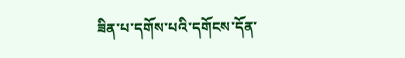ཟིན་པ་དགོས་པའི་དགོངས་དོན་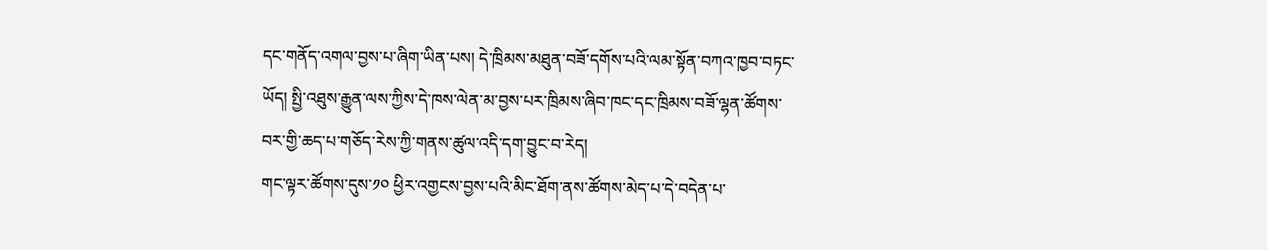དང་གནོད་འགལ་བྱས་པ་ཞིག་ཡིན་པས། དེ་ཁྲིམས་མཐུན་བཟོ་དགོས་པའི་ལམ་སྟོན་བཀའ་ཁྱབ་བཏང་ཡོད། སྤྱི་འཐུས་རྒྱུན་ལས་ཀྱིས་དེ་ཁས་ལེན་མ་བྱས་པར་ཁྲིམས་ཞིབ་ཁང་དང་ཁྲིམས་བཟོ་ལྷན་ཚོགས་བར་གྱི་ཆད་པ་གཅོད་རེས་ཀྱི་གནས་ཚུལ་འདི་དག་བྱུང་བ་རེད།
གང་ལྟར་ཚོགས་དུས་༡༠ ཕྱིར་འགྱངས་བྱས་པའི་མིང་ཐོག་ནས་ཚོགས་མེད་པ་དེ་བདེན་པ་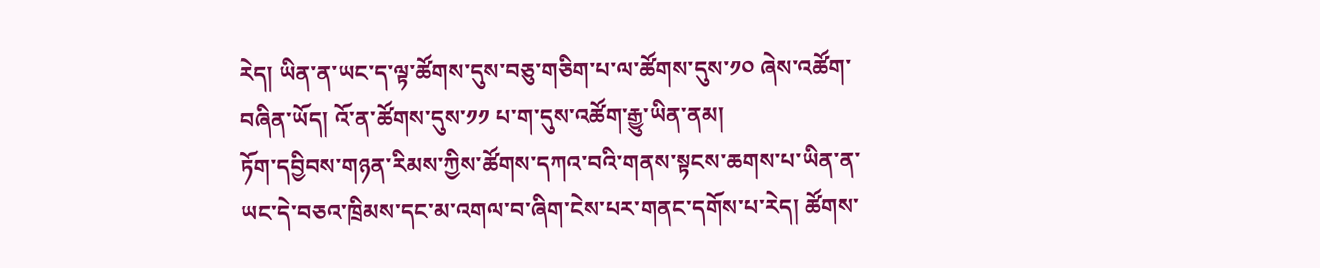རེད། ཡིན་ན་ཡང་ད་ལྟ་ཚོགས་དུས་བཅུ་གཅིག་པ་ལ་ཚོགས་དུས་༡༠ ཞེས་འཚོག་བཞིན་ཡོད། འོ་ན་ཚོགས་དུས་༡༡ པ་ག་དུས་འཚོག་རྒྱུ་ཡིན་ནམ།
ཏོག་དབྱིབས་གཉན་རིམས་ཀྱིས་ཚོགས་དཀའ་བའི་གནས་སྟངས་ཆགས་པ་ཡིན་ན་ཡང་དེ་བཅའ་ཁྲིམས་དང་མ་འགལ་བ་ཞིག་ངེས་པར་གནང་དགོས་པ་རེད། ཚོགས་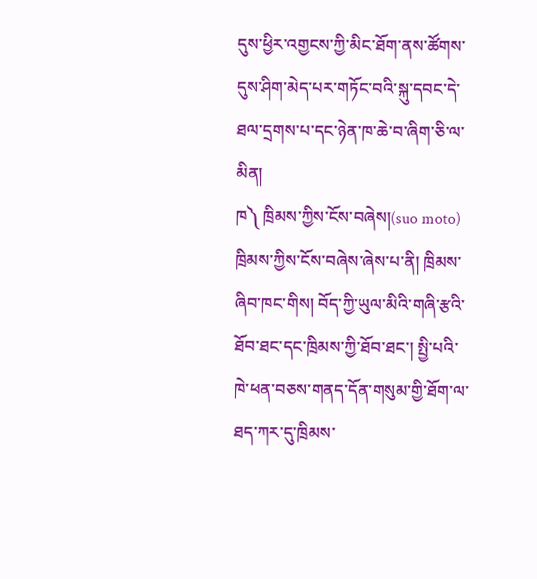དུས་ཕྱིར་འགྱངས་ཀྱི་མིང་ཐོག་ནས་ཚོགས་དུས་ཤིག་མེད་པར་གཏོང་བའི་སྐུ་དབང་དེ་ཐལ་དྲགས་པ་དང་ཉེན་ཁ་ཆེ་བ་ཞིག་ཅི་ལ་མིན།
ཁ༽ ཁྲིམས་ཀྱིས་ངོས་བཞེས།(suo moto)
ཁྲིམས་ཀྱིས་ངོས་བཞེས་ཞེས་པ་ནི། ཁྲིམས་ཞིབ་ཁང་གིས། བོད་ཀྱི་ཡུལ་མིའི་གཞི་རྩའི་ཐོབ་ཐང་དང་ཁྲིམས་ཀྱི་ཐོབ་ཐང་། སྤྱི་པའི་ཁེ་ཕན་བཅས་གནད་དོན་གསུམ་གྱི་ཐོག་ལ་ཐད་ཀར་དུ་ཁྲིམས་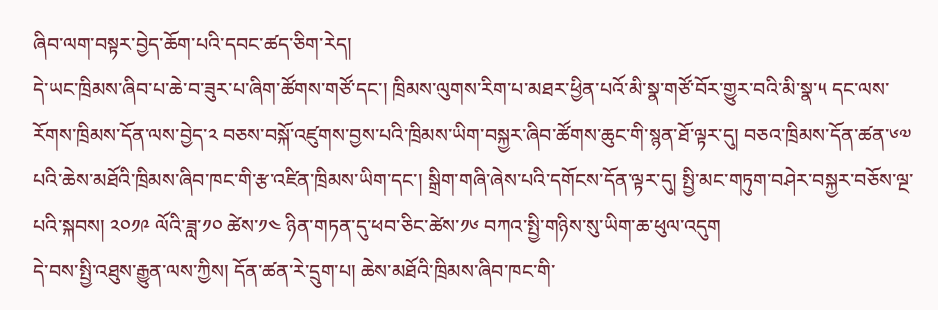ཞིབ་ལག་བསྟར་བྱེད་ཆོག་པའི་དབང་ཚད་ཅིག་རེད།
དེ་ཡང་ཁྲིམས་ཞིབ་པ་ཆེ་བ་ཟུར་པ་ཞིག་ཚོགས་གཙོ་དང་། ཁྲིམས་ལུགས་རིག་པ་མཐར་ཕྱིན་པའོ་མི་སྣ་གཙོ་བོར་གྱུར་བའི་མི་སྣ་༥ དང་ལས་རོགས་ཁྲིམས་དོན་ལས་བྱེད་༢ བཅས་བསྐོ་འཛུགས་བྱས་པའི་ཁྲིམས་ཡིག་བསྐྱར་ཞིབ་ཚོགས་ཆུང་གི་སྙན་ཐོ་ལྟར་དུ། བཅའ་ཁྲིམས་དོན་ཚན་༦༧ པའི་ཆེས་མཐོའི་ཁྲིམས་ཞིབ་ཁང་གི་རྩ་འཛིན་ཁྲིམས་ཡིག་དང་། སྒྲིག་གཞི་ཞེས་པའི་དགོངས་དོན་ལྟར་དུ། སྤྱི་མང་གཏུག་བཤེར་བསྐྱར་བཅོས་ལྔ་པའི་སྐབས། ༢༠༡༩ ལོའི་ཟླ་༡༠ ཚེས་༡༤ ཉིན་གཏན་དུ་ཕབ་ཅིང་ཚེས་༡༦ བཀའ་སྤྱི་གཉིས་སུ་ཡིག་ཆ་ཕུལ་འདུག
དེ་བས་སྤྱི་འཐུས་རྒྱུན་ལས་ཀྱིས། དོན་ཚན་རེ་དྲུག་པ། ཆེས་མཐོའི་ཁྲིམས་ཞིབ་ཁང་གི་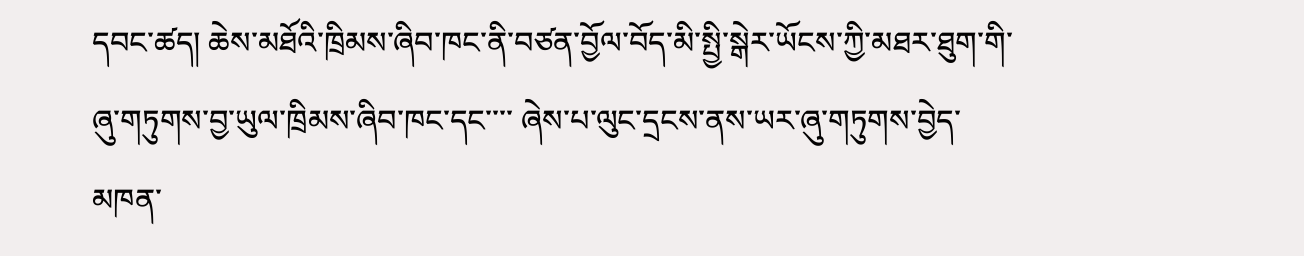དབང་ཚད། ཆེས་མཐོའི་ཁྲིམས་ཞིབ་ཁང་ནི་བཙན་བྱོལ་བོད་མི་སྤྱི་སྒེར་ཡོངས་ཀྱི་མཐར་ཐུག་གི་ཞུ་གཏུགས་བྱ་ཡུལ་ཁྲིམས་ཞིབ་ཁང་དང་་་་ ཞེས་པ་ལུང་དྲངས་ནས་ཡར་ཞུ་གཏུགས་བྱེད་མཁན་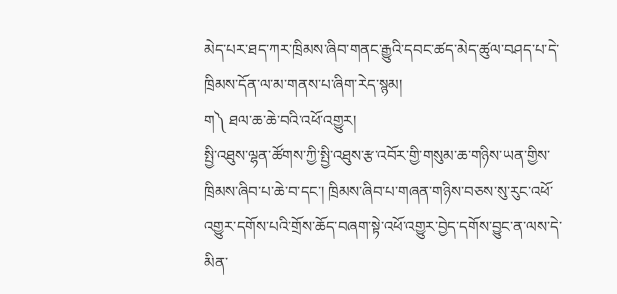མེད་པར་ཐད་ཀར་ཁྲིམས་ཞིབ་གནང་རྒྱུའི་དབང་ཚད་མེད་ཚུལ་བཤད་པ་དེ་ཁྲིམས་དོན་ལ་མ་གནས་པ་ཞིག་རེད་སྙམ།
ག༽ ཐལ་ཆ་ཆེ་བའི་འཕོ་འགྱུར།
སྤྱི་འཐུས་ལྷན་ཚོགས་ཀྱི་སྤྱི་འཐུས་རྩ་འབོར་གྱི་གསུམ་ཆ་གཉིས་ཡན་གྱིས་ཁྲིམས་ཞིབ་པ་ཆེ་བ་དང་། ཁྲིམས་ཞིབ་པ་གཞན་གཉིས་བཅས་སུ་རུང་འཕོ་འགྱུར་དགོས་པའི་གྲོས་ཆོད་བཞག་སྟེ་འཕོ་འགྱུར་བྱེད་དགོས་བྱུང་ན་ལས་དེ་མིན་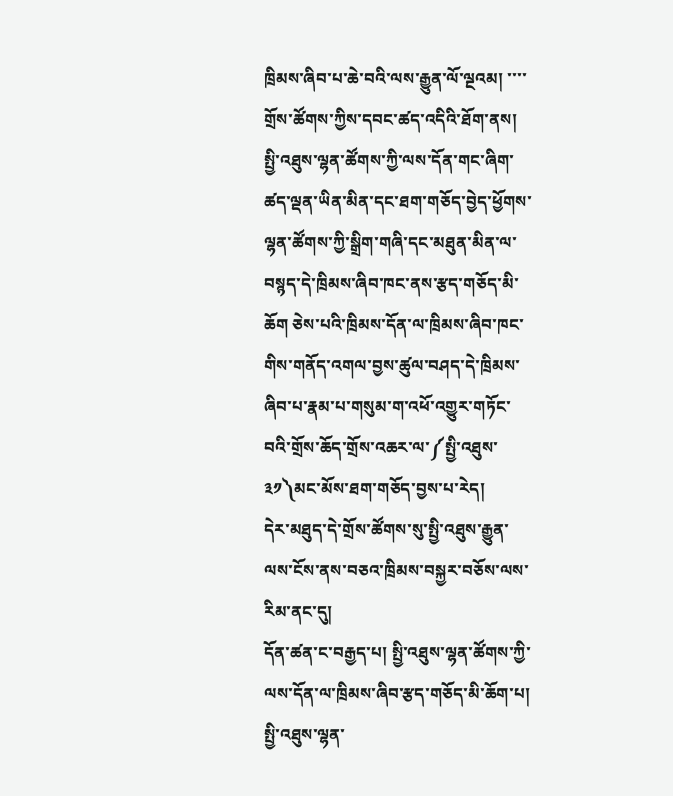ཁྲིམས་ཞིབ་པ་ཆེ་བའི་ལས་རྒྱུན་ལོ་ལྔའམ། ་་་་ གྲོས་ཚོགས་ཀྱིས་དབང་ཚད་འདིའི་ཐོག་ནས། སྤྱི་འཐུས་ལྷན་ཚོགས་ཀྱི་ལས་དོན་གང་ཞིག་ཚད་ལྡན་ཡིན་མིན་དང་ཐག་གཅོད་བྱེད་ཕྱོགས་ལྷན་ཚོགས་ཀྱི་སྒྲིག་གཞི་དང་མཐུན་མིན་ལ་བསྙད་དེ་ཁྲིམས་ཞིབ་ཁང་ནས་རྩད་གཅོད་མི་ཆོག ཅེས་པའི་ཁྲིམས་དོན་ལ་ཁྲིམས་ཞིབ་ཁང་གིས་གནོད་འགལ་བྱས་ཚུལ་བཤད་དེ་ཁྲིམས་ཞིབ་པ་རྣམ་པ་གསུམ་ག་འཕོ་འགྱུར་གཏོང་བའི་གྲོས་ཆོད་གྲོས་འཆར་ལ་༼སྤྱི་འཐུས་༣༡༽མང་མོས་ཐག་གཅོད་བྱས་པ་རེད།
དེར་མཐུད་དེ་གྲོས་ཚོགས་སུ་སྤྱི་འཐུས་རྒྱུན་ལས་ངོས་ནས་བཅའ་ཁྲིམས་བསྐྱར་བཅོས་ལས་རིམ་ནང་དུ།
དོན་ཚན་ང་བརྒྱད་པ། སྤྱི་འཐུས་ལྷན་ཚོགས་ཀྱི་ལས་དོན་ལ་ཁྲིམས་ཞིབ་རྩད་གཅོད་མི་ཆོག་པ། སྤྱི་འཐུས་ལྷན་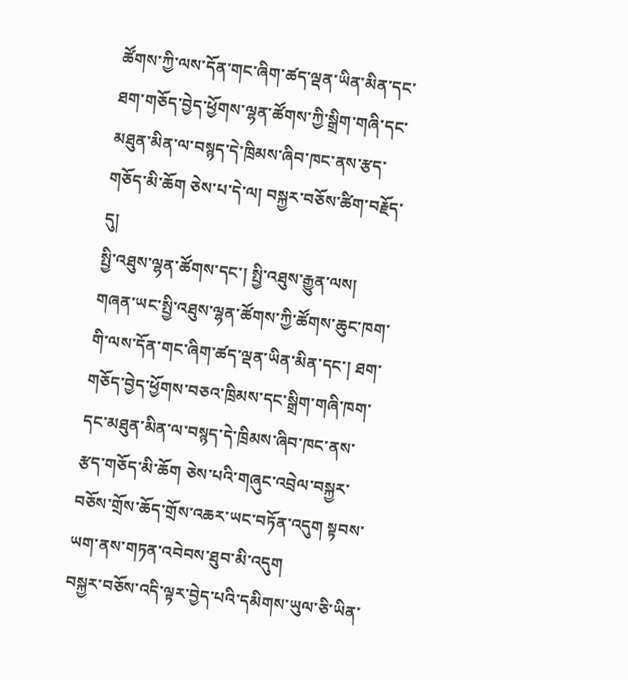ཚོགས་ཀྱི་ལས་དོན་གང་ཞིག་ཚད་ལྡན་ཡིན་མིན་དང་ཐག་གཅོད་བྱེད་ཕྱོགས་ལྷན་ཚོགས་ཀྱི་སྒྲིག་གཞི་དང་མཐུན་མིན་ལ་བསྙད་དེ་ཁྲིམས་ཞིབ་ཁང་ནས་རྩད་གཅོད་མི་ཆོག ཅེས་པ་དེ་ལ། བསྐྱར་བཅོས་ཚིག་བརྗོད་དུ།
སྤྱི་འཐུས་ལྷན་ཚོགས་དང་། སྤྱི་འཐུས་རྒྱུན་ལས། གཞན་ཡང་སྤྱི་འཐུས་ལྷན་ཚོགས་ཀྱི་ཚོགས་ཆུང་ཁག་གི་ལས་དོན་གང་ཞིག་ཚད་ལྡན་ཡིན་མིན་དང་། ཐག་གཅོད་བྱེད་ཕྱོགས་བཅའ་ཁྲིམས་དང་སྒྲིག་གཞི་ཁག་དང་མཐུན་མིན་ལ་བསྙད་དེ་ཁྲིམས་ཞིབ་ཁང་ནས་རྩད་གཅོད་མི་ཆོག ཅེས་པའི་གཞུང་འབྲེལ་བསྐྱར་བཅོས་གྲོས་ཆོད་གྲོས་འཆར་ཡང་བཏོན་འདུག སྟབས་ཡག་ནས་གཏན་འབེབས་ཐུབ་མི་འདུག
བསྐྱར་བཅོས་འདི་ལྟར་བྱེད་པའི་དམིགས་ཡུལ་ཅི་ཡིན་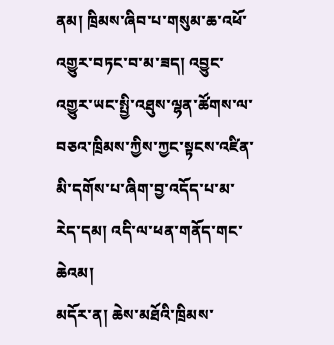ནམ། ཁྲིམས་ཞིབ་པ་གསུམ་ཆ་འཕོ་འགྱུར་བཏང་བ་མ་ཟད། འབྱུང་འགྱུར་ཡང་སྤྱི་འཐུས་ལྷན་ཚོགས་ལ་བཅའ་ཁྲིམས་ཀྱིས་ཀྱང་སྟངས་འཛིན་མི་དགོས་པ་ཞིག་བྱ་འདོད་པ་མ་རེད་དམ། འདི་ལ་ཕན་གནོད་གང་ཆེའམ།
མདོར་ན། ཆེས་མཐོའི་ཁྲིམས་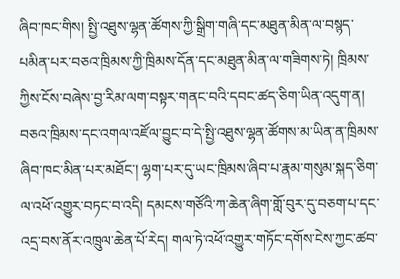ཞིབ་ཁང་གིས། སྤྱི་འཐུས་ལྷན་ཚོགས་ཀྱི་སྒྲིག་གཞི་དང་མཐུན་མིན་ལ་བསྙད་པམིན་པར་བཅའ་ཁྲིམས་ཀྱི་ཁྲིམས་དོན་དང་མཐུན་མིན་ལ་གཟིགས་ཏེ། ཁྲིམས་ཀྱིས་ངོས་བཞེས་བྱ་རིམ་ལག་བསྟར་གནང་བའི་དབང་ཚད་ཅིག་ཡིན་འདུག་ན། བཅའ་ཁྲིམས་དང་འགལ་འཛོལ་བྱུང་བ་དེ་སྤྱི་འཐུས་ལྷན་ཚོགས་མ་ཡིན་ན་ཁྲིམས་ཞིབ་ཁང་མིན་པར་མཐོང་། ལྷག་པར་དུ་ཡང་ཁྲིམས་ཞིབ་པ་རྣམ་གསུམ་སྐད་ཅིག་ལ་འཕོ་འགྱུར་བཏང་བ་འདི། དམངས་གཙོའི་ཀ་ཆེན་ཞིག་གློ་བུར་དུ་བཅག་པ་དང་འདྲ་བས་ནོར་འཁྲུལ་ཆེན་པོ་རེད། གལ་ཏེ་འཕོ་འགྱུར་གཏོང་དགོས་ངེས་ཀྱང་ཚབ་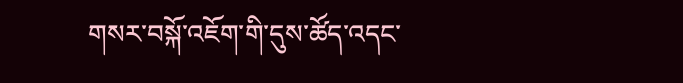གསར་བསྐོ་འཇོག་གི་དུས་ཚོད་འདང་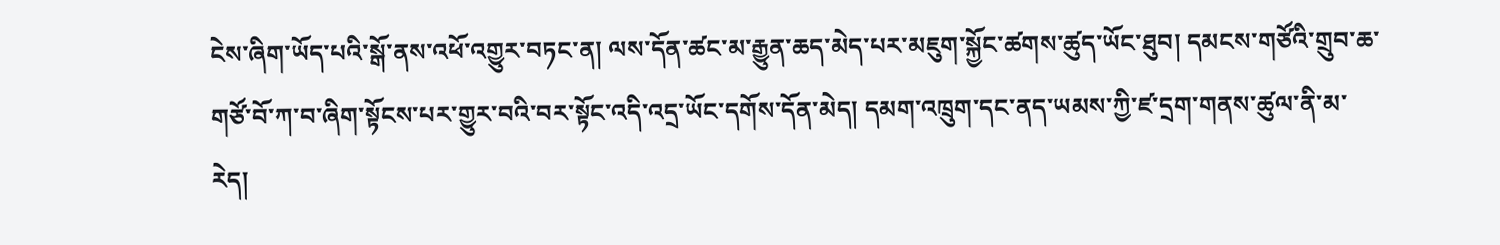ངེས་ཞིག་ཡོད་པའི་སྒོ་ནས་འཕོ་འགྱུར་བཏང་ན། ལས་དོན་ཚང་མ་རྒྱུན་ཆད་མེད་པར་མཇུག་སྐྱོང་ཚགས་ཚུད་ཡོང་ཐུབ། དམངས་གཙོའི་གྲུབ་ཆ་གཙོ་བོ་ཀ་བ་ཞིག་སྟོངས་པར་གྱུར་བའི་བར་སྟོང་འདི་འདྲ་ཡོང་དགོས་དོན་མེད། དམག་འཁྲུག་དང་ནད་ཡམས་ཀྱི་ཛ་དྲག་གནས་ཚུལ་ནི་མ་རེད།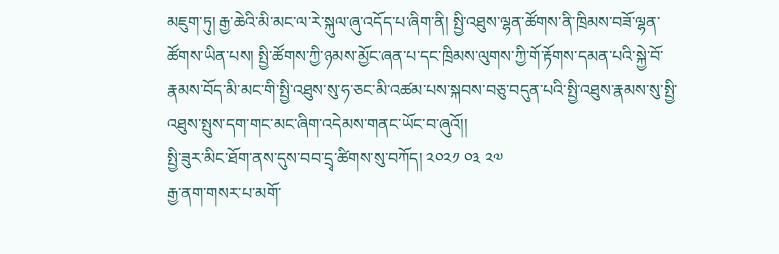མཇུག་ཏུ། རྒྱ་ཆེའི་མི་མང་ལ་རེ་སྐུལ་ཞུ་འདོད་པ་ཞིག་ནི། སྤྱི་འཐུས་ལྷན་ཚོགས་ནི་ཁྲིམས་བཟོ་ལྷན་ཚོགས་ཡིན་པས། སྤྱི་ཚོགས་ཀྱི་ཉམས་མྱོང་ཞན་པ་དང་ཁྲིམས་ལུགས་ཀྱི་གོ་རྟོགས་དམན་པའི་སྐྱེ་བོ་རྣམས་བོད་མི་མང་གི་སྤྱི་འཐུས་སུ་ཧ་ཅང་མི་འཚམ་པས་སྐབས་བཅུ་བདུན་པའི་སྤྱི་འཐུས་རྣམས་སུ་སྤྱི་འཐུས་སྤུས་དག་གང་མང་ཞིག་འདེམས་གནང་ཡོང་བ་ཞུའོ།།
སྤྱི་ཟུར་མིང་ཐོག་ནས་དུས་བབ་དྲྭ་ཚིགས་སུ་བཀོད། ༢༠༢༡ ༠༣ ༢༧
རྒྱ་ནག་གསར་པ་མགོ་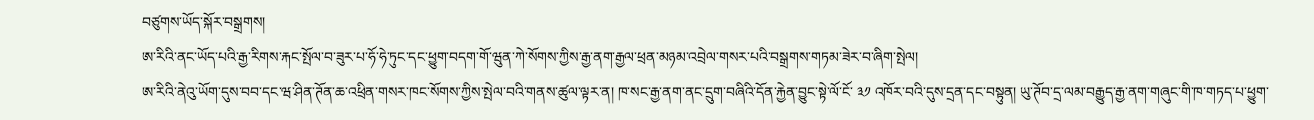བཙུགས་ཡོད་སྐོར་བསྒྲགས།
ཨ་རིའི་ནང་ཡོད་པའི་རྒྱ་རིགས་རྐང་སྤོལ་བ་ཟུར་པ་ཧོ་ཧེ་ཏུང་དང་ཕྱུག་བདག་གོ་ཝུན་ཀེ་སོགས་ཀྱིས་རྒྱ་ནག་རྒྱལ་ཕྲན་མཉམ་འབྲེལ་གསར་པའི་བསྒྲགས་གཏམ་ཟེར་བ་ཞིག་སྤེལ།
ཨ་རིའི་ནེའུ་ཡོག་དུས་བབ་དང་ཝ་ཤིན་ཊོན་ཆ་འཕྲིན་གསར་ཁང་སོགས་ཀྱིས་སྤེལ་བའི་གནས་ཚུལ་ལྟར་ན། ཁ་སང་རྒྱ་ནག་ནང་དྲུག་བཞིའི་དོན་རྐྱེན་བྱུང་སྟེ་ལོ་ངོ་ ༣༡ འཁོར་བའི་དུས་དྲན་དང་བསྟུན། ཡུ་ཊོབ་དྲ་ལམ་བརྒྱུད་རྒྱ་ནག་གཞུང་གི་ཁ་གཏད་པ་ཕྱུག་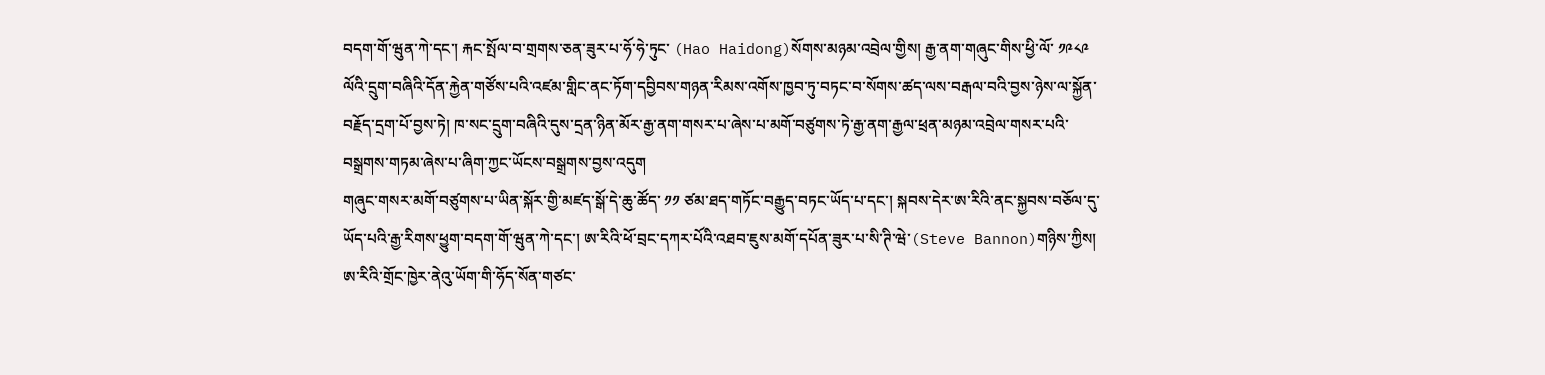བདག་གོ་ཝུན་ཀེ་དང་། རྐང་སྤོལ་བ་གྲགས་ཅན་ཟུར་པ་ཧོ་ཧེ་ཏུང་ (Hao Haidong)སོགས་མཉམ་འབྲེལ་གྱིས། རྒྱ་ནག་གཞུང་གིས་ཕྱི་ལོ་ ༡༩༨༩ ལོའི་དྲུག་བཞིའི་དོན་རྐྱེན་གཙོས་པའི་འཛམ་གླིང་ནང་ཏོག་དབྱིབས་གཉན་རིམས་འགོས་ཁྱབ་ཏུ་བཏང་བ་སོགས་ཚད་ལས་བརྒལ་བའི་བྱས་ཉེས་ལ་སྐྱོན་བརྗོད་དྲག་པོ་བྱས་ཏེ། ཁ་སང་དྲུག་བཞིའི་དུས་དྲན་ཉིན་མོར་རྒྱ་ནག་གསར་པ་ཞེས་པ་མགོ་བཙུགས་ཏེ་རྒྱ་ནག་རྒྱལ་ཕྲན་མཉམ་འབྲེལ་གསར་པའི་བསྒྲགས་གཏམ་ཞེས་པ་ཞིག་ཀྱང་ཡོངས་བསྒྲགས་བྱས་འདུག
གཞུང་གསར་མགོ་བཙུགས་པ་ཡིན་སྐོར་གྱི་མཛད་སྒོ་དེ་ཆུ་ཚོད་ ༡༡ ཙམ་ཐད་གཏོང་བརྒྱུད་བཏང་ཡོད་པ་དང་། སྐབས་དེར་ཨ་རིའི་ནང་སྐྱབས་བཅོལ་དུ་ཡོད་པའི་རྒྱ་རིགས་ཕྱུག་བདག་གོ་ཝུན་ཀེ་དང་། ཨ་རིའི་ཕོ་བྲང་དཀར་པོའི་འཐབ་ཇུས་མགོ་དཔོན་ཟུར་པ་སི་ཊི་ཝེ་(Steve Bannon)གཉིས་ཀྱིས། ཨ་རིའི་གྲོང་ཁྱེར་ནེའུ་ཡོག་གི་ཧོད་སོན་གཙང་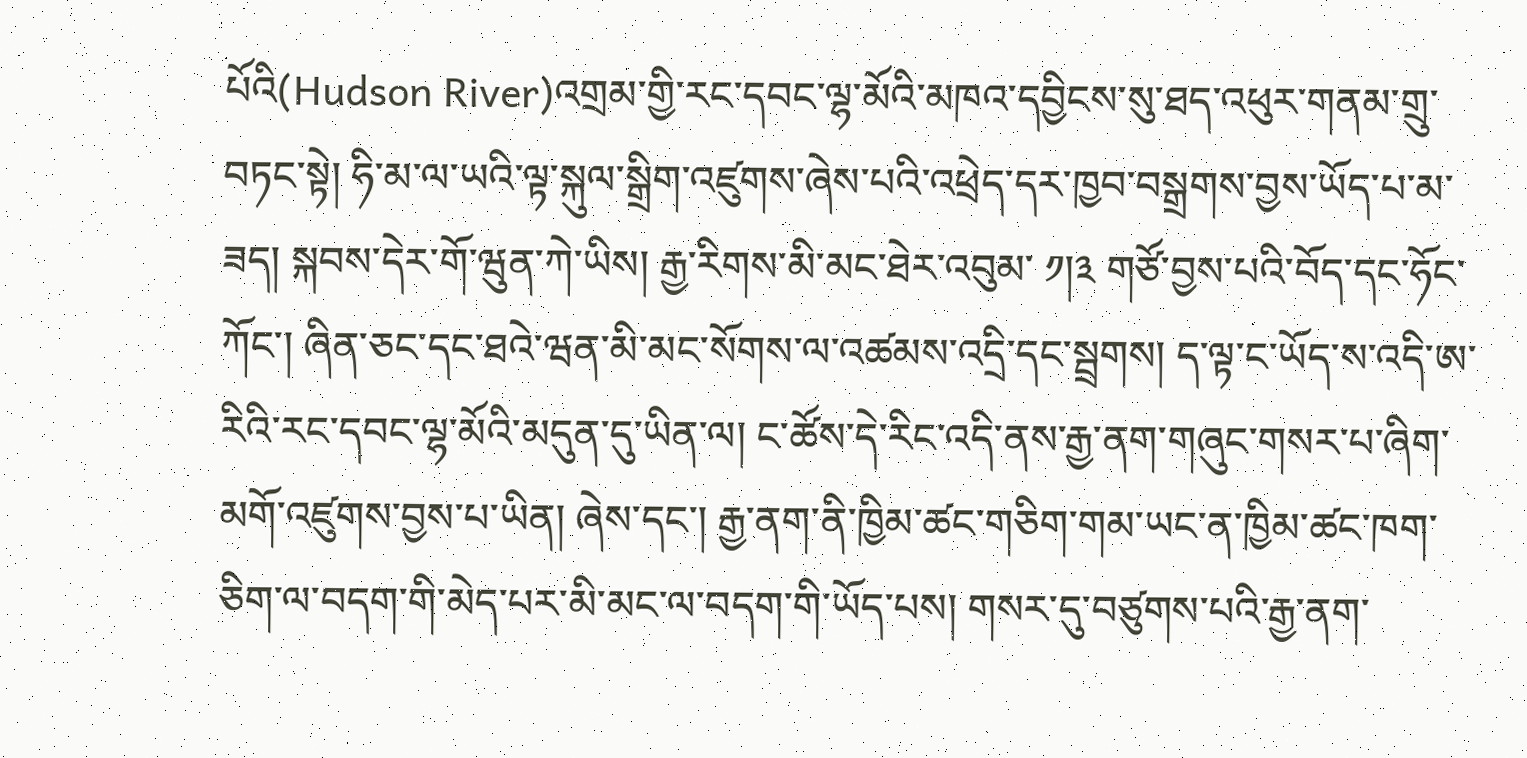པོའི(Hudson River)འགྲམ་གྱི་རང་དབང་ལྷ་མོའི་མཁའ་དབྱིངས་སུ་ཐད་འཕུར་གནམ་གྲུ་བཏང་སྟེ། ཧི་མ་ལ་ཡའི་ལྟ་སྐུལ་སྒྲིག་འཛུགས་ཞེས་པའི་འཕྲེད་དར་ཁྱབ་བསྒྲགས་བྱས་ཡོད་པ་མ་ཟད། སྐབས་དེར་གོ་ཝུན་ཀེ་ཡིས། རྒྱ་རིགས་མི་མང་ཐེར་འབུམ་ ༡།༣ གཙོ་བྱས་པའི་བོད་དང་ཧོང་ཀོང་། ཞིན་ཅང་དང་ཐའེ་ཝན་མི་མང་སོགས་ལ་འཚམས་འདྲི་དང་སྦྲགས། ད་ལྟ་ང་ཡོད་ས་འདི་ཨ་རིའི་རང་དབང་ལྷ་མོའི་མདུན་དུ་ཡིན་ལ། ང་ཚོས་དེ་རིང་འདི་ནས་རྒྱ་ནག་གཞུང་གསར་པ་ཞིག་མགོ་འཛུགས་བྱས་པ་ཡིན། ཞེས་དང་། རྒྱ་ནག་ནི་ཁྱིམ་ཚང་གཅིག་གམ་ཡང་ན་ཁྱིམ་ཚང་ཁག་ཅིག་ལ་བདག་གི་མེད་པར་མི་མང་ལ་བདག་གི་ཡོད་པས། གསར་དུ་བཙུགས་པའི་རྒྱ་ནག་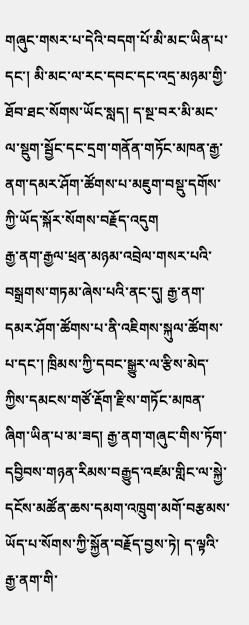གཞུང་གསར་པ་དེའི་བདག་པོ་མི་མང་ཡིན་པ་དང་། མི་མང་ལ་རང་དབང་དང་འདྲ་མཉམ་གྱི་ཐོབ་ཐང་སོགས་ཡོང་སླད། ད་སྔ་བར་མི་མང་ལ་སྡུག་སྦྱོང་དང་དྲག་གནོན་གཏོང་མཁན་རྒྱ་ནག་དམར་ཤོག་ཚོགས་པ་མཇུག་བསྡུ་དགོས་ཀྱི་ཡོད་སྐོར་སོགས་བརྗོད་འདུག
རྒྱ་ནག་རྒྱལ་ཕྲན་མཉམ་འབྲེལ་གསར་པའི་བསྒྲགས་གཏམ་ཞེས་པའི་ནང་དུ། རྒྱ་ནག་དམར་ཤོག་ཚོགས་པ་ནི་འཇིགས་སྐུལ་ཚོགས་པ་དང་། ཁྲིམས་ཀྱི་དབང་སྒྱུར་ལ་རྩིས་མེད་ཀྱིས་དམངས་གཙོ་རྡོག་རྫིས་གཏོང་མཁན་ཞིག་ཡིན་པ་མ་ཟད། རྒྱ་ནག་གཞུང་གིས་ཏོག་དབྱིབས་གཉན་རིམས་བརྒྱུད་འཛམ་གླིང་ལ་སྐྱེ་དངོས་མཚོན་ཆས་དམག་འཁྲུག་མགོ་བརྩམས་ཡོད་པ་སོགས་ཀྱི་སྐྱོན་བརྗོད་བྱས་ཏེ། ད་ལྟའི་རྒྱ་ནག་གི་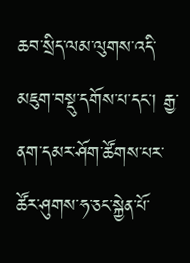ཆབ་སྲིད་ལམ་ལུགས་འདི་མཇུག་བསྡུ་དགོས་པ་དང་། རྒྱ་ནག་དམར་ཤོག་ཚོགས་པར་ཚོར་ཤུགས་ཧ་ཅང་སྐྱེན་པོ་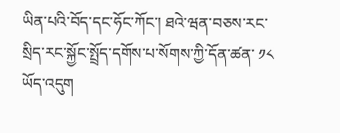ཡིན་པའི་བོད་དང་ཧོང་ཀོང་། ཐའེ་ཝན་བཅས་རང་སྲིད་རང་སྐྱོང་སྤྲོད་དགོས་པ་སོགས་ཀྱི་དོན་ཚན་ ༡༨ ཡོད་འདུག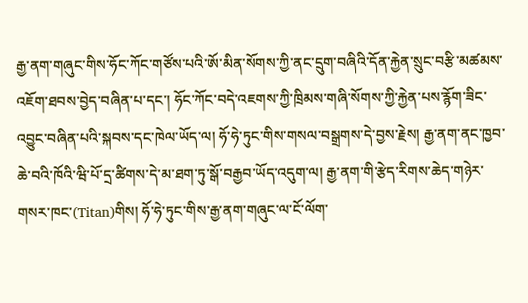རྒྱ་ནག་གཞུང་གིས་ཧོང་ཀོང་གཙོས་པའི་ཨོ་མིན་སོགས་ཀྱི་ནང་དྲུག་བཞིའི་དོན་རྐྱེན་སྲུང་བརྩི་མཚམས་འཇོག་ཐབས་བྱེད་བཞིན་པ་དང་། ཧོང་ཀོང་བདེ་འཇགས་ཀྱི་ཁྲིམས་གཞི་སོགས་ཀྱི་རྐྱེན་པས་རྙོག་ཟིང་འབྱུང་བཞིན་པའི་སྐབས་དང་ཁེལ་ཡོད་ལ། ཧོ་ཧེ་ཏུང་གིས་གསལ་བསྒྲགས་དེ་བྱས་རྗེས། རྒྱ་ནག་ནང་ཁྱབ་ཆེ་བའི་ཁོའི་ཝི་པོ་དྲ་ཚིགས་དེ་མ་ཐག་ཏུ་སྒོ་བརྒྱབ་ཡོད་འདུག་ལ། རྒྱ་ནག་གི་རྩེད་རིགས་ཆེད་གཉེར་གསར་ཁང་(Titan)གིས། ཧོ་ཧེ་ཏུང་གིས་རྒྱ་ནག་གཞུང་ལ་ངོ་ལོག་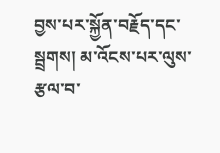བྱས་པར་སྐྱོན་བརྗོད་དང་སྦྲགས། མ་འོངས་པར་ལུས་རྩལ་བ་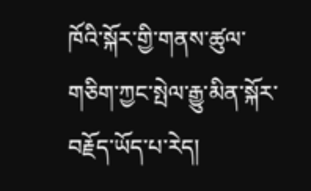ཁོའི་སྐོར་གྱི་གནས་ཚུལ་གཅིག་ཀྱང་སྤེལ་རྒྱུ་མིན་སྐོར་བརྗོད་ཡོད་པ་རེད།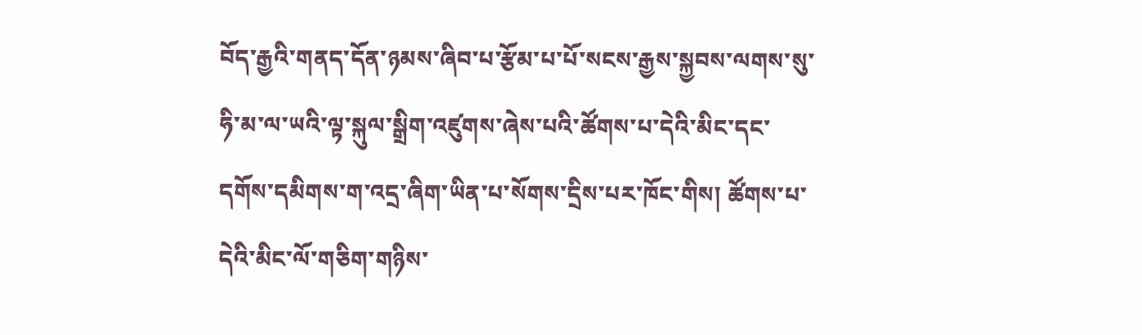བོད་རྒྱའི་གནད་དོན་ཉམས་ཞིབ་པ་རྩོམ་པ་པོ་སངས་རྒྱས་སྐྱབས་ལགས་སུ་ཧི་མ་ལ་ཡའི་ལྟ་སྐུལ་སྒྲིག་འཛུགས་ཞེས་པའི་ཚོགས་པ་དེའི་མིང་དང་དགོས་དམིགས་ག་འདྲ་ཞིག་ཡིན་པ་སོགས་དྲིས་པར་ཁོང་གིས། ཚོགས་པ་དེའི་མིང་ལོ་གཅིག་གཉིས་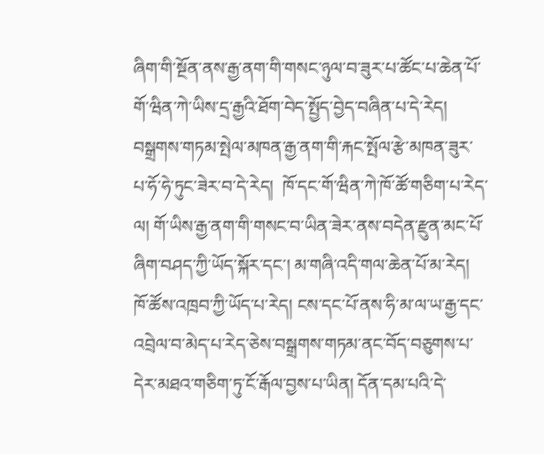ཞིག་གི་སྔོན་ནས་རྒྱ་ནག་གི་གསང་ཉུལ་བ་ཟུར་པ་ཚོང་པ་ཆེན་པོ་གོ་ཝིན་ཀེ་ཡིས་དྲ་རྒྱའི་ཐོག་བེད་སྤྱོད་བྱེད་བཞིན་པ་དེ་རེད།  བསྒྲགས་གཏམ་སྤེལ་མཁན་རྒྱ་ནག་གི་རྐང་སྤོལ་རྩེ་མཁན་ཟུར་པ་ཧོ་ཧེ་ཏུང་ཟེར་བ་དེ་རེད།  ཁོ་དང་གོ་ཝིན་ཀེ་ཁོ་ཚོ་གཅིག་པ་རེད་ལ། གོ་ཡིས་རྒྱ་ནག་གི་གསང་བ་ཡིན་ཟེར་ནས་བདེན་རྫུན་མང་པོ་ཞིག་བཤད་ཀྱི་ཡོད་སྐོར་དང་། མ་གཞི་འདི་གལ་ཆེན་པོ་མ་རེད། ཁོ་ཚོས་འཁྲབ་ཀྱི་ཡོད་པ་རེད། ངས་དང་པོ་ནས་ཧི་མ་ལ་ཡ་རྒྱ་དང་འབྲེལ་བ་མེད་པ་རེད་ཅེས་བསྒྲགས་གཏམ་ནང་བོད་བཅུགས་པ་དེར་མཐའ་གཅིག་ཏུ་ངོ་རྒོལ་བྱས་པ་ཡིན། དོན་དམ་པའི་དེ་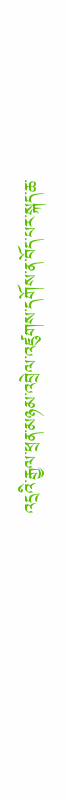འདྲའི་རྒྱལ་ཕྲན་མཉམ་འབྲེལ་འཛུགས་དགོས་ན་བོད་པར་སྐད་ཆ་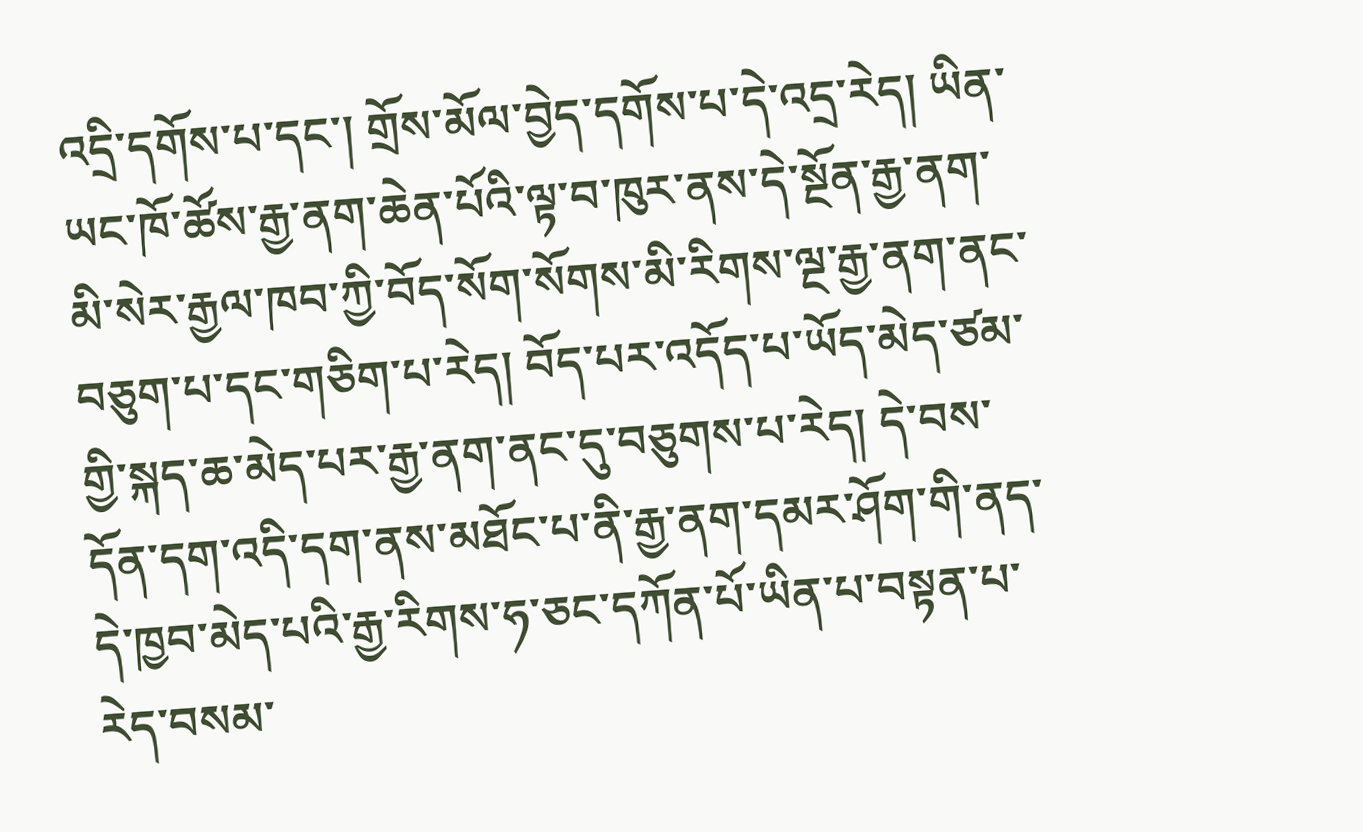འདྲི་དགོས་པ་དང་། གྲོས་མོལ་བྱེད་དགོས་པ་དེ་འདྲ་རེད། ཡིན་ཡང་ཁོ་ཚོས་རྒྱ་ནག་ཆེན་པོའི་ལྟ་བ་ཁུར་ནས་དེ་སྔོན་རྒྱ་ནག་མི་སེར་རྒྱལ་ཁབ་ཀྱི་བོད་སོག་སོགས་མི་རིགས་ལྔ་རྒྱ་ནག་ནང་བཅུག་པ་དང་གཅིག་པ་རེད། བོད་པར་འདོད་པ་ཡོད་མེད་ཙམ་གྱི་སྐད་ཆ་མེད་པར་རྒྱ་ནག་ནང་དུ་བཅུགས་པ་རེད། དེ་བས་དོན་དག་འདི་དག་ནས་མཐོང་པ་ནི་རྒྱ་ནག་དམར་ཤོག་གི་ནད་དེ་ཁྱབ་མེད་པའི་རྒྱ་རིགས་ཧ་ཅང་དཀོན་པོ་ཡིན་པ་བསྟན་པ་རེད་བསམ་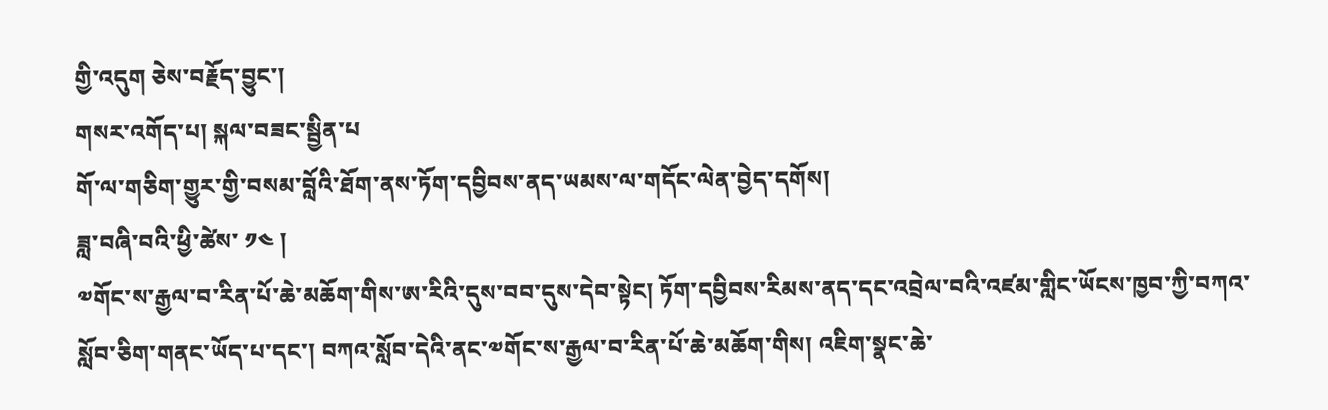གྱི་འདུག ཅེས་བརྗོད་བྱུང་།
གསར་འགོད་པ། སྐལ་བཟང་སྦྱིན་པ
གོ་ལ་གཅིག་གྱུར་གྱི་བསམ་བློའི་ཐོག་ནས་ཏོག་དབྱིབས་ནད་ཡམས་ལ་གདོང་ལེན་བྱེད་དགོས།
ཟླ་བཞི་བའི་ཕྱི་ཚེས་ ༡༤ །
༧གོང་ས་རྒྱལ་བ་རིན་པོ་ཆེ་མཆོག་གིས་ཨ་རིའི་དུས་བབ་དུས་དེབ་སྟེང། ཏོག་དབྱིབས་རིམས་ནད་དང་འབྲེལ་བའི་འཛམ་གླིང་ཡོངས་ཁྱབ་ཀྱི་བཀའ་སློབ་ཅིག་གནང་ཡོད་པ་དང་། བཀའ་སློབ་དེའི་ནང་༧གོང་ས་རྒྱལ་བ་རིན་པོ་ཆེ་མཆོག་གིས། འཇིག་སྣང་ཆེ་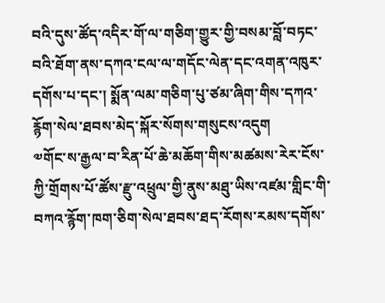བའི་དུས་ཚོད་འདིར་གོ་ལ་གཅིག་གྱུར་གྱི་བསམ་བློ་བཏང་བའི་ཐོག་ནས་དཀའ་ངལ་ལ་གདོང་ལེན་དང་འགན་འཁུར་དགོས་པ་དང་། སྨོན་ལམ་གཅིག་པུ་ཙམ་ཞིག་གིས་དཀའ་རྙོག་སེལ་ཐབས་མེད་སྐོར་སོགས་གསུངས་འདུག
༧གོང་ས་རྒྱལ་བ་རིན་པོ་ཆེ་མཆོག་གིས་མཚམས་རེར་ངོས་ཀྱི་གྲོགས་པོ་ཚོས་རྫུ་འཕྲུལ་གྱི་ནུས་མཐུ་ཡིས་འཛམ་གླིང་གི་བཀའ་རྙོག་ཁག་ཅིག་སེལ་ཐབས་ཐད་རོགས་རམས་དགོས་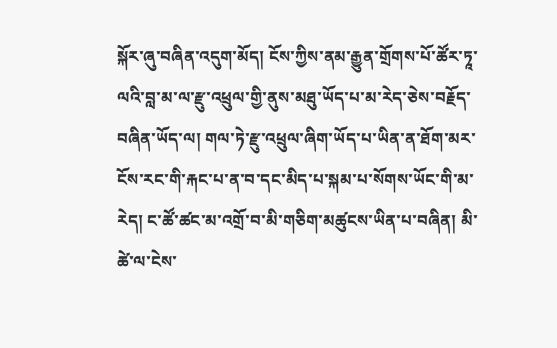སྐོར་ཞུ་བཞིན་འདུག་མོད། ངོས་ཀྱིས་ནམ་རྒྱུན་གྲོགས་པོ་ཚོར་ཏཱ་ལའི་བླ་མ་ལ་རྫུ་འཕྲུལ་གྱི་ནུས་མཐུ་ཡོད་པ་མ་རེད་ཅེས་བརྗོད་བཞིན་ཡོད་ལ། གལ་ཏེ་རྫུ་འཕྲུལ་ཞིག་ཡོད་པ་ཡིན་ན་ཐོག་མར་ངོས་རང་གི་རྐང་པ་ན་བ་དང་མིད་པ་སྐམ་པ་སོགས་ཡོང་གི་མ་རེད། ང་ཚོ་ཚང་མ་འགྲོ་བ་མི་གཅིག་མཚུངས་ཡིན་པ་བཞིན། མི་ཚེ་ལ་ངེས་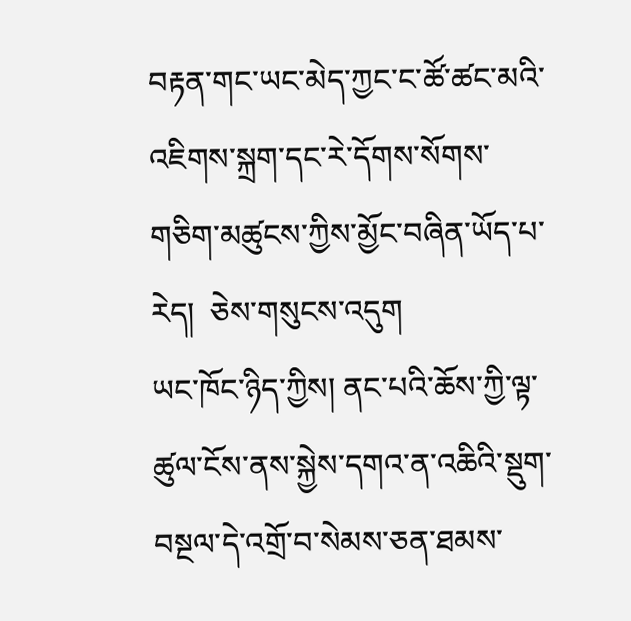བརྟན་གང་ཡང་མེད་ཀྱང་ང་ཚོ་ཚང་མའི་འཇིགས་སྐྲག་དང་རེ་དོགས་སོགས་གཅིག་མཚུངས་ཀྱིས་མྱོང་བཞིན་ཡོད་པ་རེད།  ཅེས་གསུངས་འདུག
ཡང་ཁོང་ཉིད་ཀྱིས། ནང་པའི་ཆོས་ཀྱི་ལྟ་ཚུལ་ངོས་ནས་སྐྱེས་དགའ་ན་འཆིའི་སྡུག་བསྔལ་དེ་འགྲོ་བ་སེམས་ཅན་ཐམས་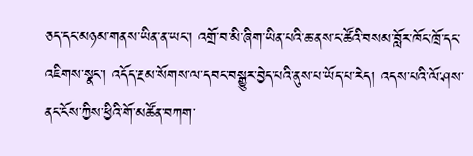ཅད་དང་མཉམ་གནས་ཡིན་ན་ཡང་། འགྲོ་བ་མི་ཞིག་ཡིན་པའི་ཆ་ནས་ང་ཚོའི་བསམ་བློར་ཁོང་ཁྲོ་དང་འཇིགས་སྣང་། འདོད་རྔམ་སོགས་ལ་དབང་བསྒྱུར་བྱེད་པའི་ནུས་པ་ཡོད་པ་རེད། འདས་པའི་ལོ་ཤས་ནང་ངོས་ཀྱིས་ཕྱིའི་གོ་མཚོན་བཀག་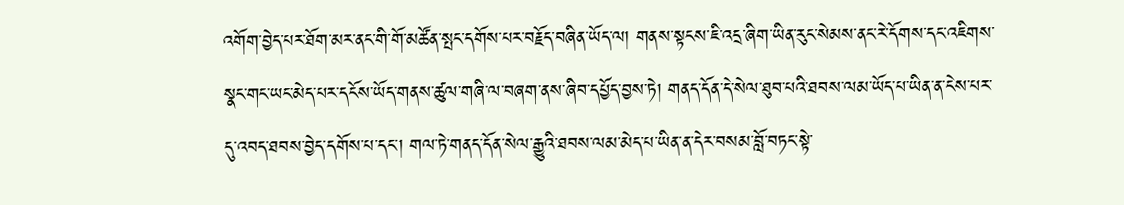འགོག་བྱེད་པར་ཐོག་མར་ནང་གི་གོ་མཚོན་སྤང་དགོས་པར་བརྗོད་བཞིན་ཡོད་ལ། གནས་སྟངས་ཇི་འདྲ་ཞིག་ཡིན་རུང་སེམས་ནང་རེ་དོགས་དང་འཇིགས་སྣང་གང་ཡང་མེད་པར་དངོས་ཡོད་གནས་ཚུལ་གཞི་ལ་བཞག་ནས་ཞིབ་དཔྱོད་བྱས་ཏེ། གནད་དོན་དེ་སེལ་ཐུབ་པའི་ཐབས་ལམ་ཡོད་པ་ཡིན་ན་ངེས་པར་དུ་འབད་ཐབས་བྱེད་དགོས་པ་དང་། གལ་ཏེ་གནད་དོན་སེལ་རྒྱུའི་ཐབས་ལམ་མེད་པ་ཡིན་ན་དེར་བསམ་བློ་བཏང་སྟེ་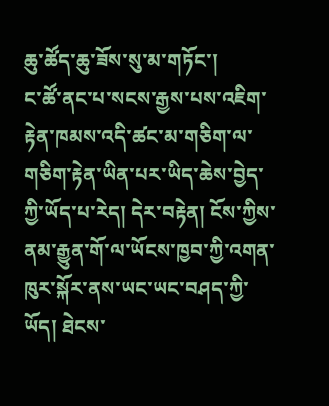ཆུ་ཚོད་ཆུ་ཟོས་སུ་མ་གཏོང་།
ང་ཚོ་ནང་པ་སངས་རྒྱས་པས་འཇིག་རྟེན་ཁམས་འདི་ཚང་མ་གཅིག་ལ་གཅིག་རྟེན་ཡིན་པར་ཡིད་ཆེས་བྱེད་ཀྱི་ཡོད་པ་རེད། དེར་བརྟེན། ངོས་ཀྱིས་ནམ་རྒྱུན་གོ་ལ་ཡོངས་ཁྱབ་ཀྱི་འགན་ཁུར་སྐོར་ནས་ཡང་ཡང་བཤད་ཀྱི་ཡོད། ཐེངས་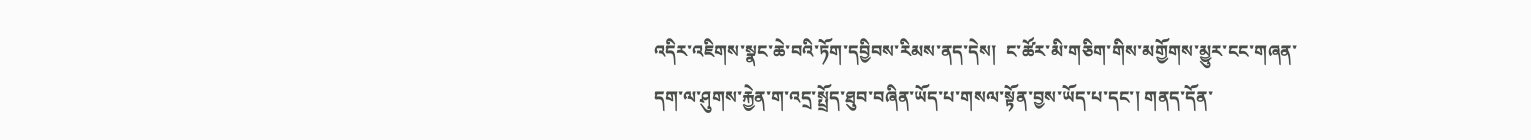འདིར་འཇིགས་སྣང་ཆེ་བའི་ཏོག་དབྱིབས་རིམས་ནད་དེས།  ང་ཚོར་མི་གཅིག་གིས་མགྱོགས་མྱུར་ངང་གཞན་དག་ལ་ཤུགས་རྐྱེན་ག་འདྲ་སྤྲོད་ཐུབ་བཞིན་ཡོད་པ་གསལ་སྟོན་བྱས་ཡོད་པ་དང་། གནད་དོན་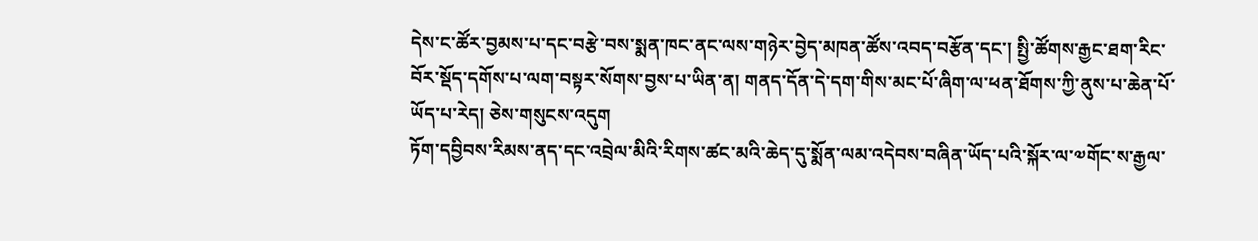དེས་ང་ཚོར་བྱམས་པ་དང་བརྩེ་བས་སྨན་ཁང་ནང་ལས་གཉེར་བྱེད་མཁན་ཚོས་འབད་བརྩོན་དང་། སྤྱི་ཚོགས་རྒྱང་ཐག་རིང་བོར་སྡོད་དགོས་པ་ལག་བསྟར་སོགས་བྱས་པ་ཡིན་ན། གནད་དོན་དེ་དག་གིས་མང་པོ་ཞིག་ལ་ཕན་ཐོགས་ཀྱི་ནུས་པ་ཆེན་པོ་ཡོད་པ་རེད། ཅེས་གསུངས་འདུག
ཏོག་དབྱིབས་རིམས་ནད་དང་འབྲེལ་མིའི་རིགས་ཚང་མའི་ཆེད་དུ་སྨོན་ལམ་འདེབས་བཞིན་ཡོད་པའི་སྐོར་ལ་༧གོང་ས་རྒྱལ་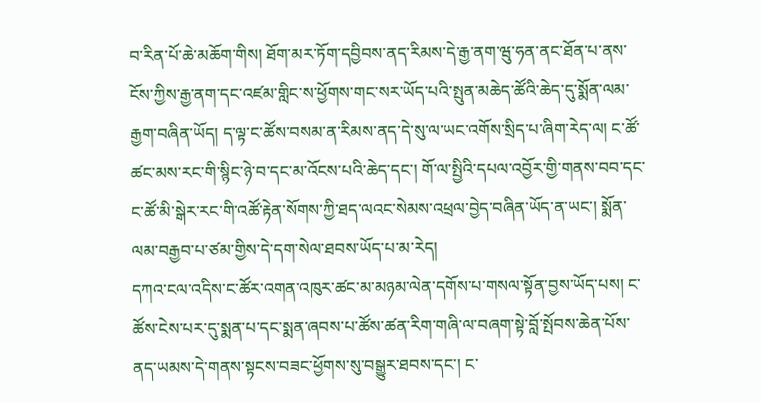བ་རིན་པོ་ཆེ་མཆོག་གིས། ཐོག་མར་ཏོག་དབྱིབས་ནད་རིམས་དེ་རྒྱ་ནག་ཝུ་ཧན་ནང་ཐོན་པ་ནས་ངོས་ཀྱིས་རྒྱ་ནག་དང་འཛམ་གླིང་ས་ཕྱོགས་གང་སར་ཡོད་པའི་སྤུན་མཆེད་ཚོའི་ཆེད་དུ་སྨོན་ལམ་རྒྱག་བཞིན་ཡོད། ད་ལྟ་ང་ཚོས་བསམ་ན་རིམས་ནད་དེ་སུ་ལ་ཡང་འགོས་སྲིད་པ་ཞིག་རེད་ལ། ང་ཚོ་ཚང་མས་རང་གི་སྙིང་ཉེ་བ་དང་མ་འོངས་པའི་ཆེད་དང་། གོ་ལ་སྤྱིའི་དཔལ་འབྱོར་གྱི་གནས་བབ་དང་ང་ཚོ་མི་སྒེར་རང་གི་འཚོ་རྟེན་སོགས་ཀྱི་ཐད་ལའང་སེམས་འཕྲལ་བྱེད་བཞིན་ཡོད་ན་ཡང་། སྨོན་ལམ་བརྒྱབ་པ་ཙམ་གྱིས་དེ་དག་སེལ་ཐབས་ཡོད་པ་མ་རེད།
དཀའ་ངལ་འདིས་ང་ཚོར་འགན་འཁུར་ཚང་མ་མཉམ་ལེན་དགོས་པ་གསལ་སྟོན་བྱས་ཡོད་པས། ང་ཚོས་ངེས་པར་དུ་སྨན་པ་དང་སྨན་ཞབས་པ་ཚོས་ཚན་རིག་གཞི་ལ་བཞག་སྟེ་བློ་སྤོབས་ཆེན་པོས་ནད་ཡམས་དེ་གནས་སྟངས་བཟང་ཕྱོགས་སུ་བསྒྱུར་ཐབས་དང་། ང་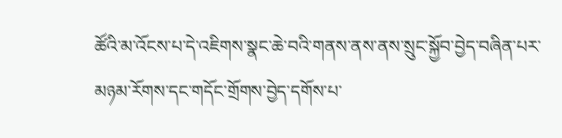ཚོའི་མ་འོངས་པ་དེ་འཇིགས་སྣང་ཆེ་བའི་གནས་ནས་ནས་སྲུང་སྐྱོབ་བྱེད་བཞིན་པར་མཉམ་རོགས་དང་གདོང་གྲོགས་བྱེད་དགོས་པ་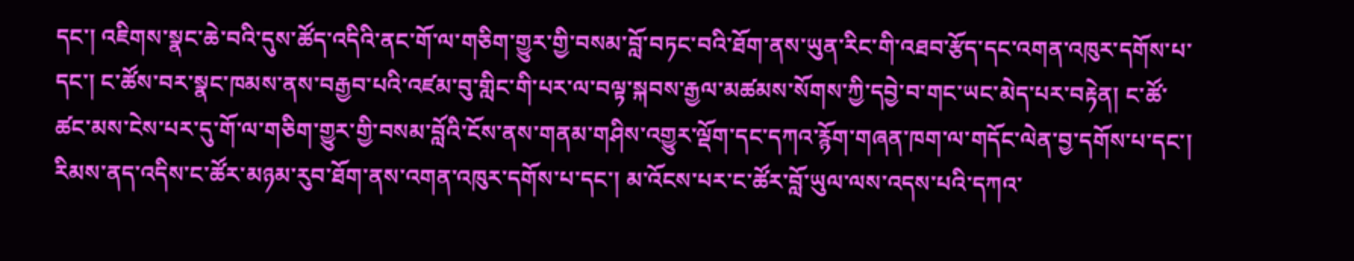དང་། འཇིགས་སྣང་ཆེ་བའི་དུས་ཚོད་འདིའི་ནང་གོ་ལ་གཅིག་གྱུར་གྱི་བསམ་བློ་བཏང་བའི་ཐོག་ནས་ཡུན་རིང་གི་འཐབ་རྩོད་དང་འགན་འཁུར་དགོས་པ་དང་། ང་ཚོས་བར་སྣང་ཁམས་ནས་བརྒྱབ་པའི་འཛམ་བུ་གླིང་གི་པར་ལ་བལྟ་སྐབས་རྒྱལ་མཚམས་སོགས་ཀྱི་དབྱེ་བ་གང་ཡང་མེད་པར་བརྟེན། ང་ཚོ་ཚང་མས་ངེས་པར་དུ་གོ་ལ་གཅིག་གྱུར་གྱི་བསམ་བློའི་ངོས་ནས་གནམ་གཤིས་འགྱུར་ལྡོག་དང་དཀའ་རྙོག་གཞན་ཁག་ལ་གདོང་ལེན་བྱ་དགོས་པ་དང་། རིམས་ནད་འདིས་ང་ཚོར་མཉམ་རུབ་ཐོག་ནས་འགན་འཁུར་དགོས་པ་དང་། མ་འོངས་པར་ང་ཚོར་བློ་ཡུལ་ལས་འདས་པའི་དཀའ་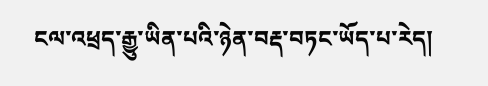ངལ་འཕྲད་རྒྱུ་ཡིན་པའི་ཉེན་བརྡ་བཏང་ཡོད་པ་རེད།